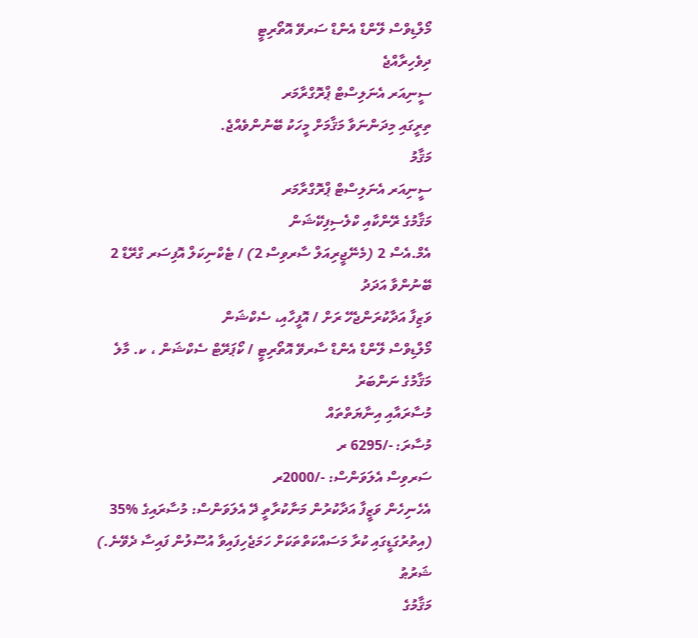މޯލްޑިވްސް ލޭންޑް އެންޑް ސަރވޭ އޮތޯރިޓީ
ދިވެހިރާއްޖެ
ސީނިއަރ އެނަލިސްޓް ޕްރޮގްރާމަރ
ތިރީގައި މިދަންނަވާ މަޤާމަށް މީހަކު ބޭނުންވެއްޖެ.
މަޤާމު
ސީނިއަރ އެނަލިސްޓް ޕްރޮގްރާމަރ
މަޤާމުގެ ރޭންކާއި ކްލެސިފިކޭޝަން
އެމް.އެސް 2 (މެނޭޖީރިއަލް ސާރވިސް 2) / ޓެކްނިކަލް އޮފިސަރ ގްރޭޑް 2
ބޭނުންވާ އަދަދު
ވަޒިފާ އަދާކުރަންޖެހޭ ރަށް / އޮފީހާއި، ސެކްޝަން
މޯލްޑިވްސް ލޭންޑް އެންޑް ސާރވޭ އޮތޯރިޓީ / ކޯޕަރޭޓް ސެކްޝަން ، ކ. މާލެ
މަޤާމުގެ ނަންބަރު
މުސާރައާއި އިނާޔަތްތައް
މުސާރަ: -/6295 ރ
ސަރވިސް އެލަވަންސް: -/2000ރ
އެހެނިހެން ވަޒީފާ އަދާކުރުން މަނާކުރާތީ ދޭ އެލަވަންސް: މުސާރައިގެ %35
(އިތުރުގަޑީގައި ކުރާ މަސައްކަތްތަކަށް ހަމަޖެހިފައިވާ އުސޫލުން ފައިސާ ދެވޭނެ.)
ޝަރުޠު
މަޤާމުގެ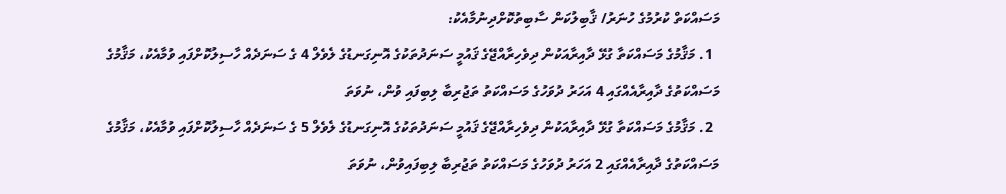މަސައްކަތް ކުރުމުގެ ހުނަރު/ ޤާބިލުކަން ސާބިތުކޮށްދިނުމާއެކު:
  1. މަޤާމުގެ މަސައްކަތާ ގުޅޭ ދާއިރާއަކުން ދިވެހިރާއްޖޭގެ ޤައުމީ ސަނަދުތަކުގެ އޮނިގަނޑުގެ ލެވެލް 4 ގެ ސަނަދެއް ހާސިލުކޮށްފައި ވުމާއެކު، މަޤާމުގެ މަސައްކަތުގެ ދާއިރާއެއްގައި 4 އަހަރު ދުވަހުގެ މަސައްކަތު ތަޖުރިބާ ލިބިފައި ވުން، ނުވަތަ
  2. މަޤާމުގެ މަސައްކަތާ ގުޅޭ ދާއިރާއަކުން ދިވެހިރާއްޖޭގެ ޤައުމީ ސަނަދުތަކުގެ އޮނިގަނޑުގެ ލެވެލް 5 ގެ ސަނަދެއް ހާސިލުކޮށްފައި ވުމާއެކު، މަޤާމުގެ މަސައްކަތުގެ ދާއިރާއެއްގައި 2 އަހަރު ދުވަހުގެ މަސައްކަތު ތަޖުރިބާ ލިބިފައިވުން، ނުވަތަ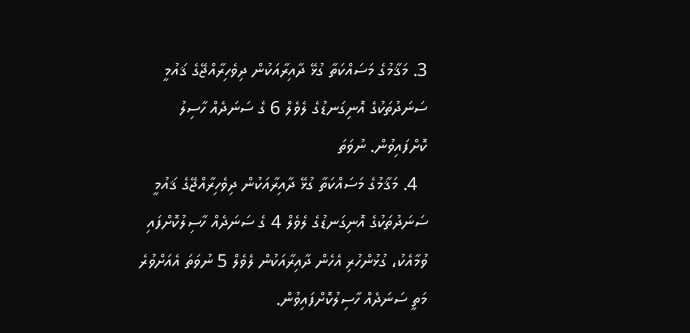3. މަޤާމުގެ މަސައްކަތާ ގުޅޭ ދާއިރާއަކުން ދިވެހިރާއްޖޭގެ ޤައުމީ ސަނަދުތަކުގެ އޮނިގަނޑުގެ ލެވެލް 6 ގެ ސަނަދެއް ހާސިލު ކޮށްފައިވުން. ނުވަތަ
  4. މަޤާމުގެ މަސައްކަތާ ގުޅޭ ދާއިރާއަކުން ދިވެހިރާއްޖޭގެ ޤައުމީ ސަނަދުތަކުގެ އޮނިގަނޑުގެ ލެވެލް 4 ގެ ސަނަދެއް ހާސިލުކޮށްފައި ވުމާއެކު، ގުޅުންހުރި އެހެން ދާއިރާއަކުން ލެވެލް 5 ނުވަތަ އެއަށްވުރެ މަތީ ސަނަދެއް ހާސިލުކޮށްފައިވުން.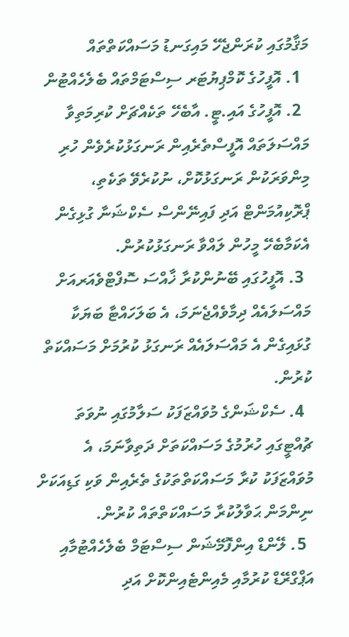މަޤާމުގައި ކުރަންޖެހޭ މައިގަނޑު މަސައްކަތްތައް
  1. އޮފީހުގެ ކޮމްޕިޔުޓަރ ސިސްޓަމްތައް ބެލެހެއްޓުން
  2. އޮފީހުގެ އައި.ޓީ. އާބެހޭ ތަކެއްޗަށް ކުރިމަތިވާ މައްސަލަތައް އޮފީސްތެރެއިން ރަނގަޅުކުރެވެން ހުރި މިންވަރަކުން ރަނގަޅުކޮށް، ނުކުރެވޭ ތަކެތި، ޕްރޮކިއުމަންޓް އަދި ފައިނޭންސް ސެކްޝަނާ ގުޅިގެން އެކަމާބެހޭ މީހުން ލައްވާ ރަނގަޅުކުރުން.
  3. އޮފީހުގައި ބޭނުންކުރާ ޚާއްސަ ސޮފްޓްވެއަރއަށް މައްސަލައެއް ދިމާވެއްޖެނަމަ، އެ ބަލަހައްޓާ ބަޔަކާ ގުޅައިގެން އެ މައްސަލައެއް ރަނގަޅު ކުރުމަށް މަސައްކަތް ކުރުން.
  4. ސެކްޝަންގެ މުވައްޒަފަކު ސަލާމުގައި ނުވަތަ ޗުއްޓީގައި ހުރުމުގެ މަސައްކަތަށް ދަތިވާނަމަ، އެ މުވައްޒަފަކު ކުރާ މަސައްކަތްތަކުގެ ތެރެއިން ވަކި ގަޑިއަކަށް ނިންމަން ޙަވާލުކުރާ މަސައްކަތްތައް ކުރުން.
  5. ލޭންޑް އިންފޮމޭޝަން ސިސްޓަމް ބެލެހެއްޓުމާއި އަޕްގްރޭޑް ކުރުމާއި މެއިންޓެއިންކޮށް އަދި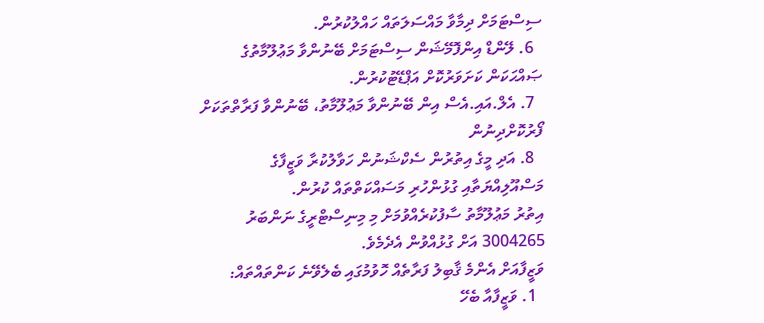ސިސްޓަމަށް ދިމާވާ މައްސަލަތައް ހައްލުކުރުން.
  6. ލޭންޑް އިންފޮމޭޝަން ސިސްޓަމަށް ބޭނުންވާ މަޢުލޫމާތުގެ ޞައްޙަކަން ކަށަވަރުކޮށް އަޕްޑޭޓުކުރުން.
  7. އެލް.އައި.އެސް އިން ބޭނުންވާ މަޢުލޫމާތު، ބޭނުންވާ ފަރާތްތަކަށް ފޯރުކޮށްދިނުން
  8. އަދި މީގެ އިތުރުން ސެކްޝަނުން ހަވާލުކުރާ ވަޒީފާގެ މަސްއޫލިއްޔަތާއި ގުޅުންހުރި މަސައްކަތްތައް ކުރުން.
އިތުރު މަޢުލޫމާތު ސާފުކުރެއްވުމަށް މި މިނިސްޓްރީގެ ނަންބަރު 3004265 އަށް ގުޅުއްވުން އެދެމެވެ.
ވަޒީފާއަށް އެންމެ ޤާބިލު ފަރާތެއް ހޮވުމުގައި ބެލެވޭނެ ކަންތައްތައް:
  1. ވަޒީފާއާ ބެހޭ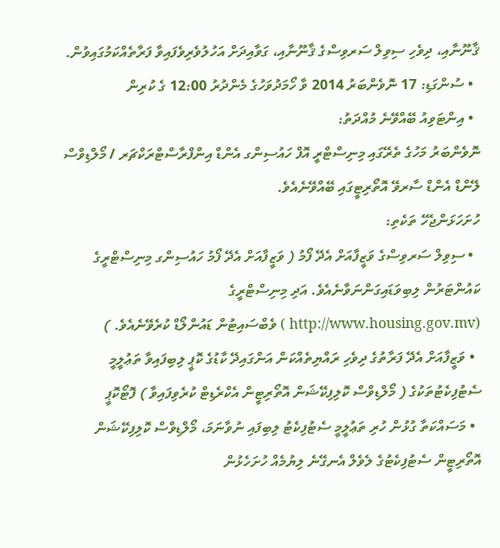ޤާނޫނާއި، ދިވެހި ސިވިލް ސަރވިސްގެ ޤާނޫނާއި، ގަވާއިދަށް އަހުލުވެރިވެފައިވާ ފަރާތެއްކަމުގައިވުން.
  • ސުންގަޑި: 17 ނޮވެންބަރު 2014 ވާ ހޯމަދުވަހުގެ މެންދުރު 12:00 ގެ ކުރިން
  • އިންޓަވިއު ބޭއްވޭނެ މުއްދަތު:
ނޮވެންބަރު މަހުގެ ތެރޭގައި މިނިސްޓްރީ އޮފް ހައުސިންގ އެންޑް އިންފްރާސްޓްރަކްޗަރ / މޯލްޑިވްސް ލޭންޑް އެންޑް ސާރވޭ އޮތޯރިޓީގައި ބޭއްވޭނެއެވެ.
ހުށަހަޅަންޖެހޭ ތަކެތި:
  • ސިވިލް ސަރވިސްގެ ވަޒީފާއަށް އެދޭ ފޯމު ( ވަޒީފާއަށް އެދޭ ފޯމު ހައުސިންގ މިނިސްޓްރީގެ ކައުންޓަރުން ލިބިވަޑައިގަންނަވާނެއެވެ. އަދި މިނިސްޓްރީގެ (http://www.housing.gov.mv ) ވެބްސައިޓުން ޑައުންލޯޑް ކުރެވޭނެއެވެ. )
  • ވަޒީފާއަށް އެދޭ ފަރާތުގެ ދިވެހި ރައްޔިތެއްކަން އަންގައިދޭ ކާޑުގެ ކޮޕީ ލިބިފައިވާ ތަޢުލީމީ ސެޓުފިކެޓުތަކުގެ ( މޯލްޑިވްސް ކޮލިފިކޭޝަން އޮތޯރިޓީން އެކްރެޑިޓް ކުރެވިފައިވާ ) ފޮޓޯކޮޕީ
  • މަސައްކަތާ ގުޅުން ހުރި ތަޢުލީމީ ސެޓުފިކެޓު ލިބިފައި ނުވާނަމަ، މޯލްޑިވްސް ކޮލިފިކޭޝަން އޮތޯރިޓީން ސެޓުފިކެޓުގެ ލެވެލް އެނގޭނެ ލިޔުމެއް ހުށަހެޅުން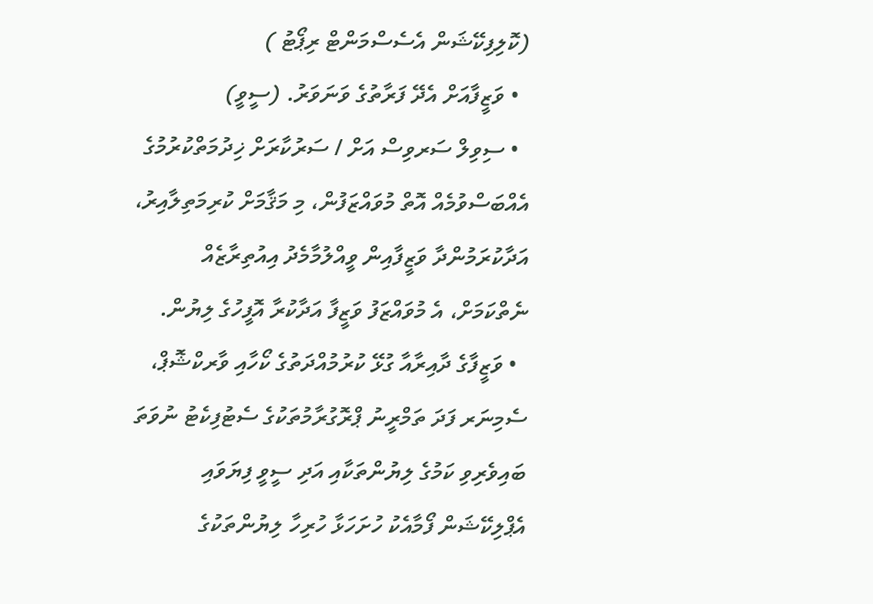(ކޮލިފިކޭޝަން އެސެސްމަންޓް ރިޕޯޓު )
  • ވަޒީފާއަށް އެދޭ ފަރާތުގެ ވަނަވަރު. (ސީވީ)
  • ސިވިލް ސަރވިސް އަށް / ސަރުކާރަށް ޚިދުމަތްކުރުމުގެ އެއްބަސްވުމެއް އޮތް މުވައްޒަފުން، މި މަޤާމަށް ކުރިމަތިލާއިރު، އަދާކުރަމުންދާ ވަޒީފާއިން ވީއްލުމާމެދު އިއުތިރާޒެއް ނެތްކަމަށް، އެ މުވައްޒަފު ވަޒީފާ އަދާކުރާ އޮފީހުގެ ލިޔުން.
  • ވަޒީފާގެ ދާއިރާއާ ގުޅޭ ކުރުމުއްދަތުގެ ކޯހާއި ވާރކްޝޮޕް، ސެމިނަރ ފަދަ ތަމްރީނު ޕްރޮގުރާމުތަކުގެ ސެޓުފިކެޓު ނުވަތަ ބައިވެރިވި ކަމުގެ ލިޔުންތަކާއި އަދި ސީވީ ފިޔަވައި އެޕްލިކޭޝަން ފޯމާއެކު ހުށަހަޅާ ހުރިހާ ލިޔުންތަކުގެ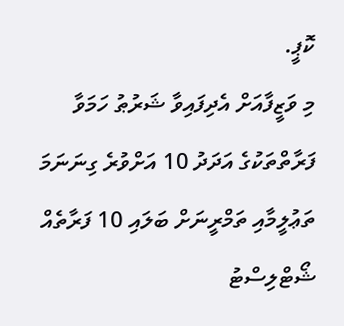ކޮޕީ.
މި ވަޒީފާއަށް އެދިފައިވާ ޝަރުޠު ހަމަވާ ފަރާތްތަކުގެ އަދަދު 10 އަށްވުރެ ގިނަނަމަ ތަޢުލީމާއި ތަމްރީނަށް ބަލައި 10 ފަރާތެއް ޝޯޓްލިސްޓު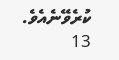ކުރެވޭނެއެވެ.
13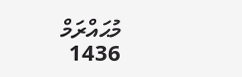މުޙައްރަމް 1436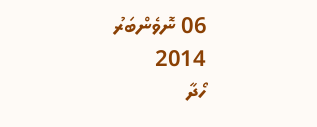06 ނޮވެންބަރު 2014
ހޯދާ